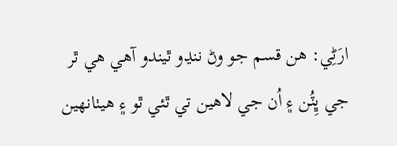ارَڻِي: هن قسم جو وڻ ننڍو ٿيندو آهي هي ٿر جي ڀِٽُن ۽ اُن جي لاهين تي ٿئي ٿو ۽ هيٺانهين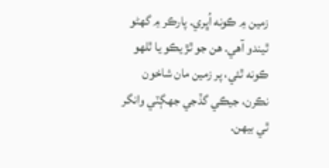زمين ۾ ڪونه اُڀري. پارڪر ۾ گهڻو ٿيندو آهي. هن جو ٿڙ يڪو يا ٿلهو ڪونه ٿئي، پر زمين مان شاخون نڪرن، جيڪي گڏجي جهڳٽي وانگر ٿي بيهن.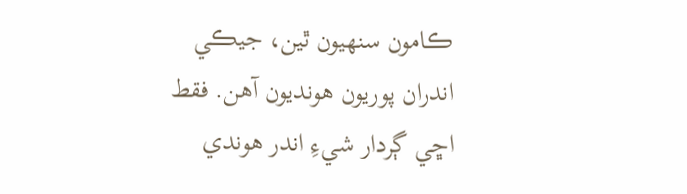ڪامون سنهيون ٿين، جيڪي اندران پوريون هونديون آهن. فقط اڇي ڳردار شيءِ اندر هوندي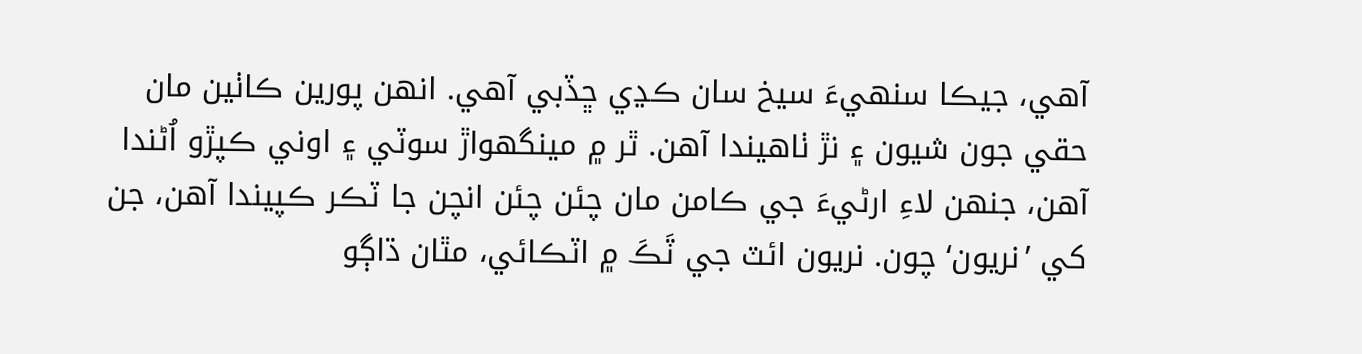آهي، جيڪا سنهيءَ سيخ سان ڪڍي ڇڏبي آهي. انهن پورين ڪاٺين مان حقي جون شيون ۽ نڙ ٺاهيندا آهن. ٿر ۾ مينگهواڙ سوٽي ۽ اوني ڪپڙو اُڻندا آهن، جنهن لاءِ ارڻيءَ جي ڪامن مان چئن چئن انچن جا ٽڪر ڪپيندا آهن، جن کي ’نريون‘ چون. نريون ائٽ جي ٽَڪَ ۾ اٽڪائي، مٿان ڌاڳو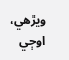ويڙهي، اوڄي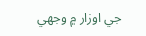جي اوزار ۾ وجهي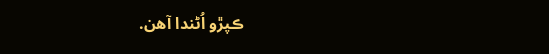ڪپڙو اُڻندا آهن.